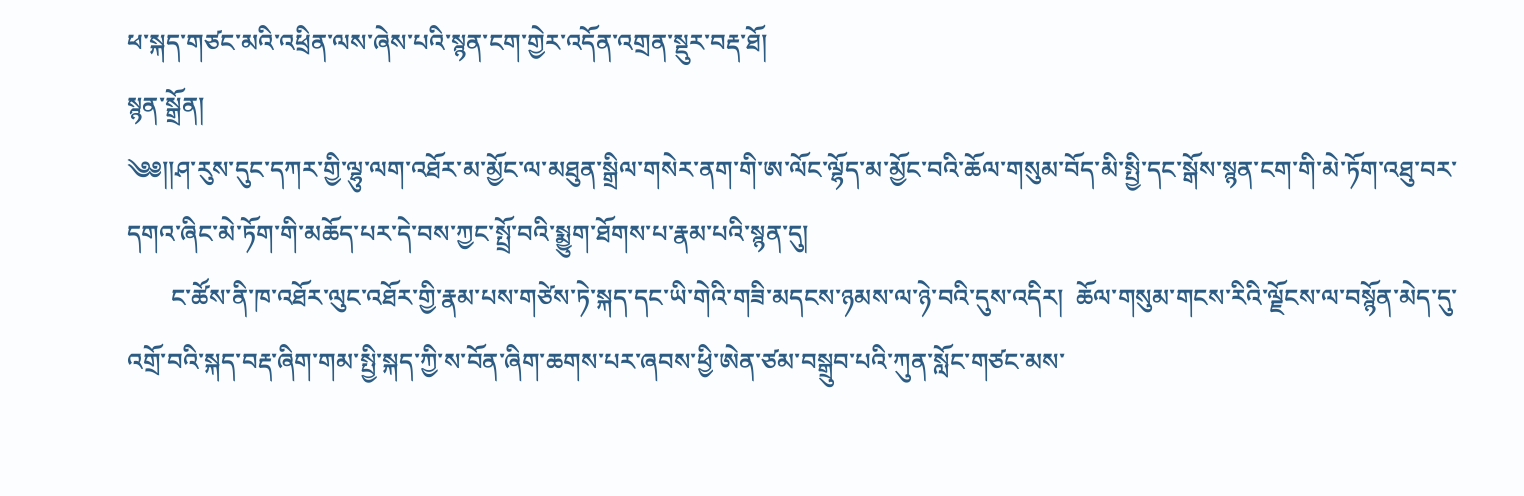ཕ་སྐད་གཙང་མའི་འཕྲིན་ལས་ཞེས་པའི་སྙན་ངག་གྱེར་འདོན་འགྲན་སྡུར་བརྡ་ཐོ།
སྙན་སྒྲོན།
༄༅།།ཤ་རུས་དུང་དཀར་གྱི་ལྷུ་ལག་འཐོར་མ་མྱོང་ལ་མཐུན་སྒྲིལ་གསེར་ནག་གི་ཨ་ལོང་ལྷོད་མ་མྱོང་བའི་ཆོལ་གསུམ་བོད་མི་སྤྱི་དང་སྒོས་སྙན་ངག་གི་མེ་ཏོག་འཐུ་བར་དགའ་ཞིང་མེ་ཏོག་གི་མཆོད་པར་དེ་བས་ཀྱང་སྤྲོ་བའི་སྨྱུག་ཐོགས་པ་རྣམ་པའི་སྙན་དུ།
       ང་ཚོས་ནི་ཁ་འཐོར་ལུང་འཐོར་གྱི་རྣམ་པས་གཙེས་ཏེ་སྐད་དང་ཡི་གེའི་གཟི་མདངས་ཉམས་ལ་ཉེ་བའི་དུས་འདིར།  ཆོལ་གསུམ་གངས་རིའི་ལྗོངས་ལ་བསྙོན་མེད་དུ་འགྲོ་བའི་སྐད་བརྡ་ཞིག་གམ་སྤྱི་སྐད་ཀྱི་ས་བོན་ཞིག་ཆགས་པར་ཞབས་ཕྱི་ཨེན་ཙམ་བསྒྲུབ་པའི་ཀུན་སློང་གཙང་མས་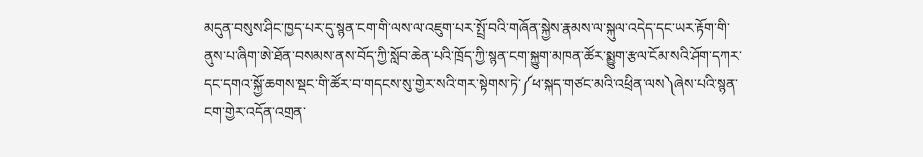མདུན་བསུས་ཤིང་ཁྱད་པར་དུ་སྙན་ངག་གི་ལས་ལ་འཇུག་པར་སྤྲོ་བའི་གཞོན་སྐྱེས་རྣམས་ལ་སྐུལ་འདེད་དང་ཡར་རྟོག་གི་ནུས་པ་ཞིག་ཨེ་ཐོན་བསམས་ནས་བོད་ཀྱི་སློབ་ཆེན་པའི་ཁྲོད་ཀྱི་སྙན་ངག་སྐྱུག་མཁན་ཚོར་སྨྱུག་རྩལ་ངོམ་སའི་ཤོག་དཀར་དང་དགའ་སྐྱོ་ཆགས་སྡང་གི་ཚོར་བ་གདངས་སུ་གྱེར་སའི་གར་སྟེགས་ཏེ་༼ཕ་སྐད་གཙང་མའི་འཕྲིན་ལས༽ཞེས་པའི་སྙན་ངག་གྱེར་འདོན་འགྲན་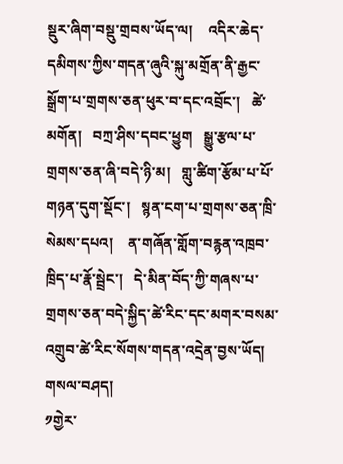སྡུར་ཞིག་བསྡུ་གྲབས་ཡོད་ལ།    འདིར་ཆེད་དམིགས་ཀྱིས་གདན་ཞུའི་སྐུ་མགྲོན་ནི་རྒྱང་སྒྲོག་པ་གྲགས་ཅན་ཕུར་བ་དང་འབྲོང་།   ཚེ་མགོན།   བཀྲ་ཤིས་དབང་ཕྱུག   སྒྱུ་རྩལ་པ་གྲགས་ཅན་ཞི་བདེ་ཉི་མ།   གླུ་ཚིག་རྩོམ་པ་པོ་གཉན་དུག་སྡོང་།   སྙན་ངག་པ་གྲགས་ཅན་ཁྲི་སེམས་དཔའ།    ན་གཞོན་གློག་བརྙན་འཁྲབ་ཁྲིད་པ་རྣོ་སྦྲེང་།   དེ་མིན་བོད་ཀྱི་གཞས་པ་གྲགས་ཅན་བདེ་སྐྱིད་ཚེ་རིང་དང་མགར་བསམ་འགྲུབ་ཚེ་རིང་སོགས་གདན་འདྲེན་བྱས་ཡོད།
གསལ་བཤད།
༡གྱེར་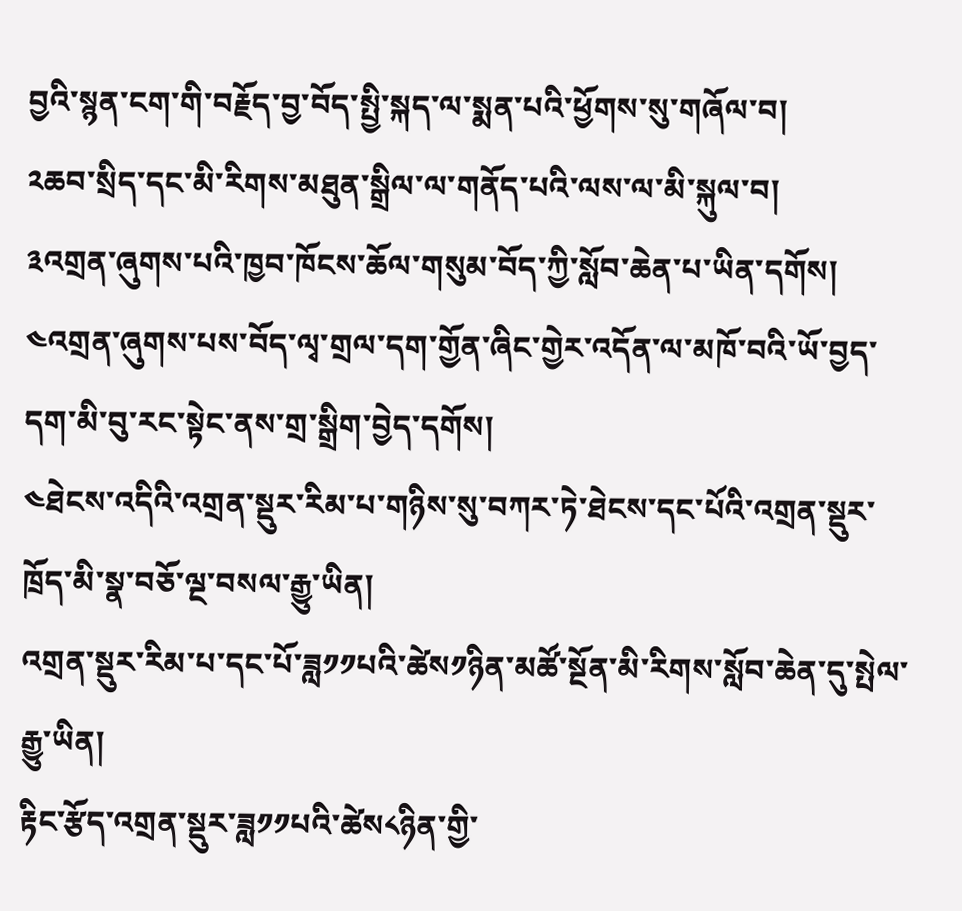བྱའི་སྙན་ངག་གི་བརྗོད་བྱ་བོད་སྤྱི་སྐད་ལ་སྨན་པའི་ཕྱོགས་སུ་གཞོལ་བ།
༢ཆབ་སྲིད་དང་མི་རིགས་མཐུན་སྒྲིལ་ལ་གནོད་པའི་ལས་ལ་མི་སྐུལ་བ།
༣འགྲན་ཞུགས་པའི་ཁྱབ་ཁོངས་ཆོལ་གསུམ་བོད་ཀྱི་སློབ་ཆེན་པ་ཡིན་དགོས།
༤འགྲན་ཞུགས་པས་བོད་ལྭ་གྲལ་དག་གྱོན་ཞིང་གྱེར་འདོན་ལ་མཁོ་བའི་ཡོ་བྱད་དག་མི་བུ་རང་སྟེང་ནས་གྲ་སྒྲིག་བྱེད་དགོས།
༤ཐེངས་འདིའི་འགྲན་སྡུར་རིམ་པ་གཉིས་སུ་བཀར་ཏེ་ཐེངས་དང་པོའི་འགྲན་སྡུར་ཁྲོད་མི་སྣ་བཅོ་ལྔ་བསལ་རྒྱུ་ཡིན།
འགྲན་སྡུར་རིམ་པ་དང་པོ་ཟླ༡༡པའི་ཚེས༡ཉིན་མཚོ་སྔོན་མི་རིགས་སློབ་ཆེན་དུ་སྤེལ་རྒྱུ་ཡིན།
རྟིང་རྩོད་འགྲན་སྡུར་ཟླ༡༡པའི་ཚེས༨ཉིན་གྱི་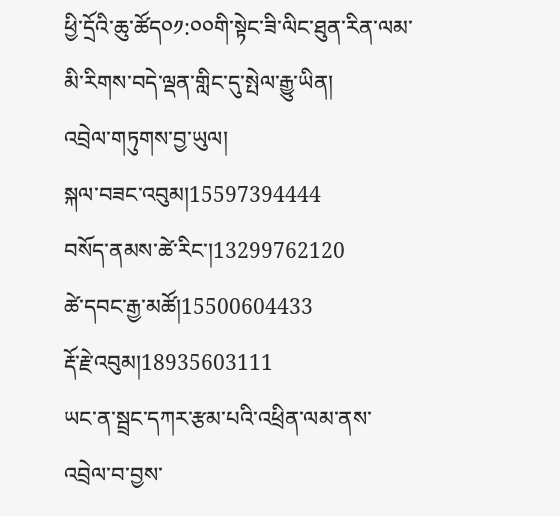ཕྱི་དྲོའི་ཆུ་ཚོད༠༡:༠༠གི་སྟེང་ཟི་ལིང་ཐུན་རིན་ལམ་མི་རིགས་བདེ་ལྡན་གླིང་དུ་སྤེལ་རྒྱུ་ཡིན།
འབྲེལ་གཏུགས་བྱ་ཡུལ།
སྐལ་བཟང་འབུམ།15597394444
བསོད་ནམས་ཚེ་རིང་།13299762120
ཚེ་དབང་རྒྱ་མཚོ།15500604433
རྡོ་རྗེ་འབུམ།18935603111
ཡང་ན་སྦྲང་དཀར་རྩམ་པའི་འཕྲིན་ལམ་ནས་འབྲེལ་བ་བྱས་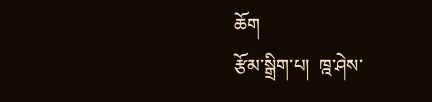ཆོག
རྩོམ་སྒྲིག་པ།  ཁྰ་ཤེས་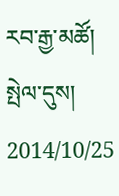རབ་རྒྱ་མཚོ།  སྤེལ་དུས། 2014/10/25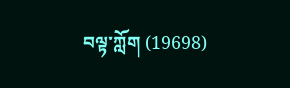བལྟ་ཀློག (19698)